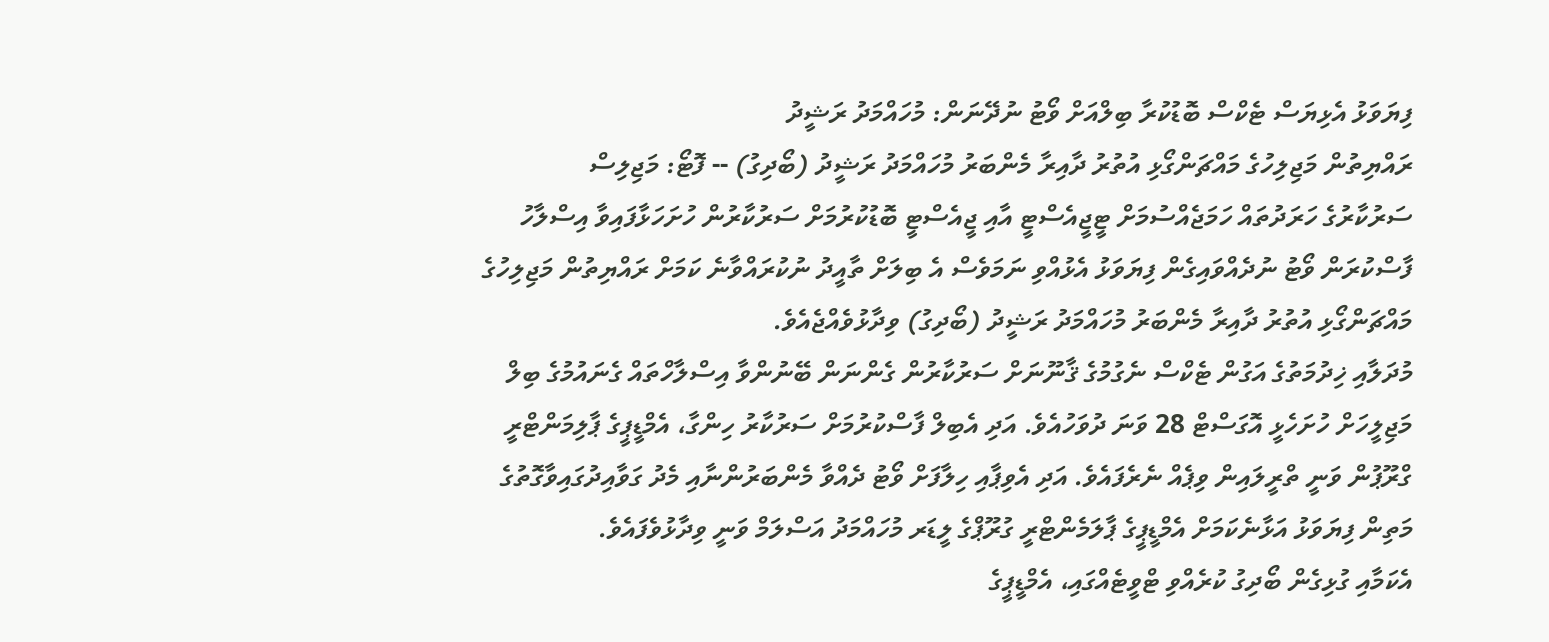ފިޔަވަޅު އެޅިޔަސް ޓެކްސް ބޮޑުކުރާ ބިލްއަށް ވޯޓު ނުދޭނަން: މުހައްމަދު ރަޝީދު
ރައްޔިތުން މަޖިލިހުގެ މައްޗަންގޯޅި އުތުރު ދާއިރާ މެންބަރު މުހައްމަދު ރަޝީދު (ބޯދިގު) -- ފޮޓޯ: މަޖިލިސް
ސަރުކާރުގެ ހަރަދުތައް ހަމަޖެއްސުމަށް ޓީޖީއެސްޓީ އާއި ޖީއެސްޓީ ބޮޑުކުރުމަށް ސަރުކާރުން ހުށަހަޅާފައިވާ އިސްލާހު ފާސްކުރަން ވޯޓު ނުދެއްވައިގެން ފިޔަވަޅު އެޅުއްވި ނަމަވެސް އެ ބިލަށް ތާއީދު ނުކުރައްވާނެ ކަމަށް ރައްޔިތުން މަޖިލިހުގެ މައްޗަންގޯޅި އުތުރު ދާއިރާ މެންބަރު މުހައްމަދު ރަޝީދު (ބޯދިގު) ވިދާޅުވެއްޖެއެވެ.
މުދަލާއި ޚިދުމަތުގެ އަގުން ޓެކްސް ނެގުމުގެ ޤާނޫނަށް ސަރުކާރުން ގެންނަން ބޭނުންވާ އިސްލާހްތައް ގެނައުމުގެ ބިލް މަޖިލީހަށް ހުށަހެޅީ އޮގަސްޓް 28 ވަނަ ދުވަހުއެވެ. އަދި އެބިލް ފާސްކުރުމަށް ސަރުކާރު ހިންގާ، އެމްޑީޕީގެ ޕާލިމަންޓްރީ ގްރޫޕުން ވަނީ ތްރީލައިން ވިޕެއް ނެރެފައެވެ. އަދި އެވިޕާއި ހިލާފަށް ވޯޓު ދެއްވާ މެންބަރުންނާއި މެދު ގަވާއިދުގައިވާގޮތުގެ މަތިން ފިޔަވަޅު އަޅާނެކަމަށް އެމްޑީޕީގެ ޕާލަމެންޓްރީ ގުރޫޕްގެ ލީޑަރ މުހައްމަދު އަސްލަމް ވަނީ ވިދާޅުވެފައެވެ.
އެކަމާއި ގުޅިގެން ބޯދިގު ކުރެއްވި ޓްވީޓެއްގައި، އެމްޑީޕީގެ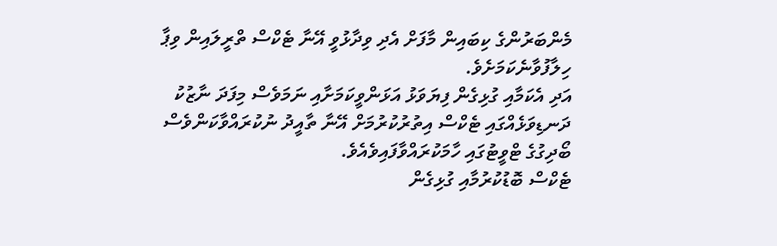މެންބަރުންގެ ކިބައިން މާފަށް އެދި ވިދާޅުވީ އޭނާ ޓެކްސް ތްރީލައިން ވިޕާ ހިލާފުވާނެކަމަށެވެ.
އަދި އެކަމާއި ގުޅިގެން ފިޔަވަޅު އަޅަންވީކަމަށާއި ނަމަވެސް މިފަދަ ނާޒުކު ދަނޑިވަޅެއްގައި ޓެކްސް އިތުރުކުރުމަށް އޭނާ ތާއީދު ނުކުރައްވާކަންވެސް ބޯދިގުގެ ޓްވީޓުގައި ހާމަކުރައްވާފައިވެއެވެ.
ޓެކްސް ބޮޑުކުރުމާއި ގުޅިގެން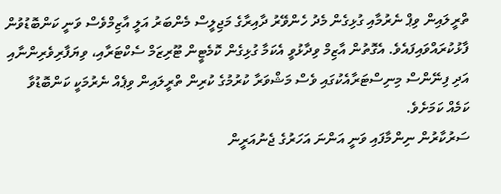ތްރީލައިން ވިޕް ނެރުމާއި ގުޅިގެން މެދު ހެންވޭރު ދާއިރާގެ މަޖިލީސް މެންބަރު އަލީ އާޒިމްވެސް ވަނީ ކަންބޮޑުވުން ފާޅުކުރައްވައިފައެވެ. އެގޮތުން އާޒިމް ވިދާޅުވީ އެކަމާ ގުޅިގެން ކޮމެޓީން ޓޫރިޒަމް ސެކްޓަރާއި، ވިޔަފާރިވެރިންނާއި އަދި ފިނޭންސް މިނިސްޓަރާއެކުގައި ވެސް މަޝްވަރާ ކުރުމުގެ ކުރިން ތްރީލައިން ވިޕެއް ނެރުމަކީ ކަންބޮޑުވާ ކަމެއް ކަމަށެވެ.
ސަރުކާރުން ނިންމާފައި ވަނީ އަންނަ އަހަރުގެ ޖެނުއަރީން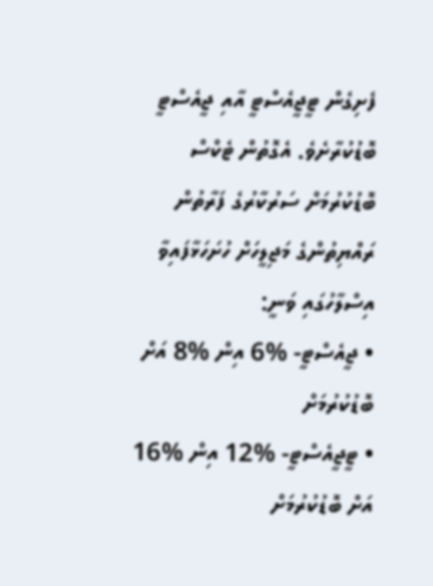ފެށިގެން ޓީޖީއެސްޓީ އާއި ޖީއެސްޓީ ބޮޑުކުރާށެވެ. އެގޮތުން ޓެކްސް ބޮޑުކުރުމަށް ސަރުކާރުގެ ފަރާތުން ރައްޔިތުންގެ މަޖިލީހަށް ހުށަހަޅާފައިވާ އިސްލާހުގައި ވަނީ:
• ޖީއެސްޓީ- %6 އިން %8 އަށް ބޮޑުކުރުމަށް
• ޓީޖީއެސްޓީ- %12 އިން %16 އަށް ބޮޑުކުރުމަށް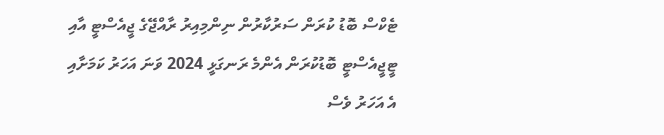ޓެކްސް ބޮޑު ކުރަން ސަރުކާރުން ނިންމިއިރު ރާއްޖޭގެ ޖީއެސްޓީ އާއި ޓީޖީއެސްޓީ ބޮޑުކުރަން އެންމެ ރަނގަޅީ 2024 ވަނަ އަހަރު ކަމަށާއި އެ އަހަރު ވެސް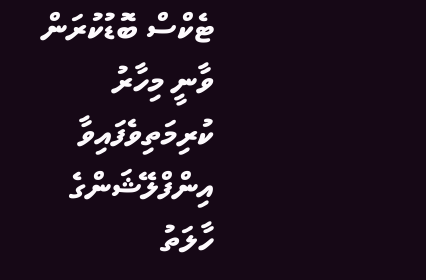ޓެކްސް ބޮޑުކުރަން ވާނީ މިހާރު ކުރިމަތިވެފައިވާ އިންފްލޭޝަންގެ ހާލަތު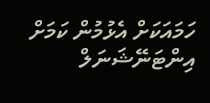ހަމައަކަށް އެޅުމުން ކަމަށް އިންޓަނޭޝަނަލް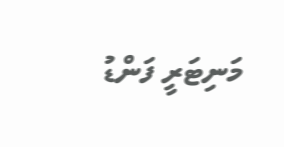މަނިޓަރީ ފަންޑު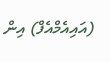(އައިއެމްއެފް) އިން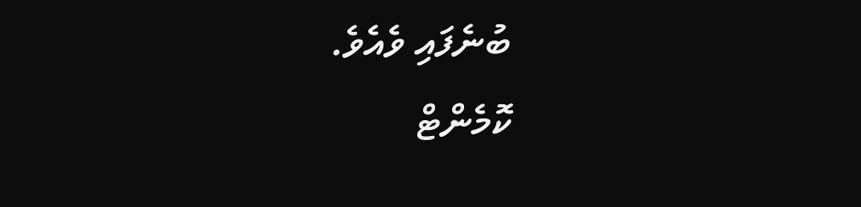ބުނެފައި ވެއެވެ.
ކޮމެންޓް